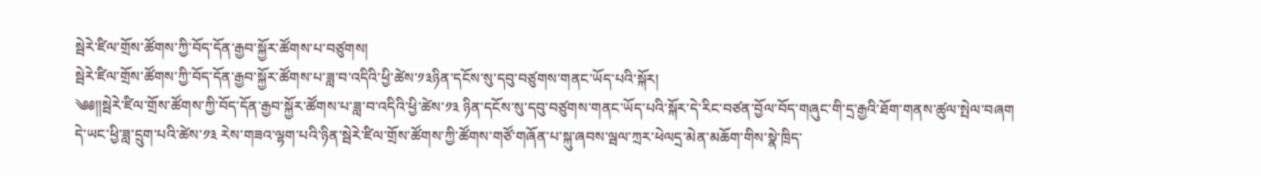སྦེརེ་ཛིལ་གྲོས་ཚོགས་ཀྱི་བོད་དོན་རྒྱབ་སྐྱོར་ཚོགས་པ་བཙུགས།
སྦེརེ་ཛིལ་གྲོས་ཚོགས་ཀྱི་བོད་དོན་རྒྱབ་སྐྱོར་ཚོགས་པ་ཟླ་བ་འདིའི་ཕྱི་ཚེས་༡༣ཉིན་དངོས་སུ་དབུ་བཙུགས་གནང་ཡོད་པའི་སྐོར།
༄༅༎སྦེརེ་ཛིལ་གྲོས་ཚོགས་ཀྱི་བོད་དོན་རྒྱབ་སྐྱོར་ཚོགས་པ་ཟླ་བ་འདིའི་ཕྱི་ཚེས་༡༣ ཉིན་དངོས་སུ་དབུ་བཙུགས་གནང་ཡོད་པའི་སྐོར་དེ་རིང་བཙན་བྱོལ་བོད་གཞུང་གི་དྲ་རྒྱའི་ཐོག་གནས་ཚུལ་སྤེལ་བཞག
དེ་ཡང་ཕྱི་ཟླ་དྲུག་པའི་ཚེས་༡༣ རེས་གཟའ་ལྷག་པའི་ཉིན་སྦེརེ་ཛིལ་གྲོས་ཚོགས་ཀྱི་ཚོགས་གཙོ་གཞོན་པ་སྐུ་ཞབས་ལྦལ་ཀྲར་ཕེལདྲ་མེན་མཆོག་གིས་སྣེ་ཁྲིད་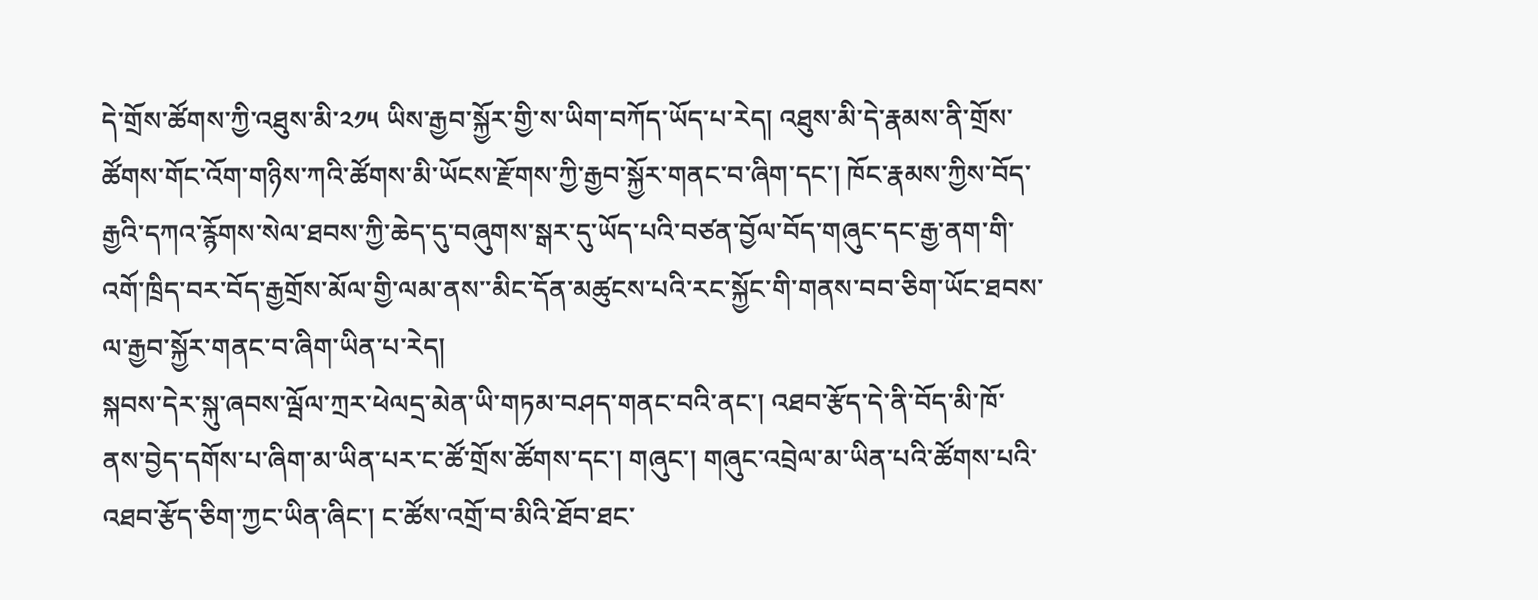དེ་གྲོས་ཚོགས་ཀྱི་འཐུས་མི་༢༡༥ ཡིས་རྒྱབ་སྐྱོར་གྱི་ས་ཡིག་བཀོད་ཡོད་པ་རེད། འཐུས་མི་དེ་རྣམས་ནི་གྲོས་ཚོགས་གོང་འོག་གཉིས་ཀའི་ཚོགས་མི་ཡོངས་རྫོགས་ཀྱི་རྒྱབ་སྐྱོར་གནང་བ་ཞིག་དང་། ཁོང་རྣམས་ཀྱིས་བོད་རྒྱའི་དཀའ་རྙོགས་སེལ་ཐབས་ཀྱི་ཆེད་དུ་བཞུགས་སྒར་དུ་ཡོད་པའི་བཙན་བྱོལ་བོད་གཞུང་དང་རྒྱ་ནག་གི་འགོ་ཁྲིད་བར་བོད་རྒྱགྲོས་མོལ་གྱི་ལམ་ནས་་མིང་དོན་མཚུངས་པའི་རང་སྐྱོང་གི་གནས་བབ་ཅིག་ཡོང་ཐབས་ལ་རྒྱབ་སྐྱོར་གནང་བ་ཞིག་ཡིན་པ་རེད།
སྐབས་དེར་སྐུ་ཞབས་ལྦོལ་ཀྲར་ཕེལདྲ་མེན་ཡི་གཏམ་བཤད་གནང་བའི་ནང་། འཐབ་རྩོད་དེ་ནི་བོད་མི་ཁོ་ནས་བྱེད་དགོས་པ་ཞིག་མ་ཡིན་པར་ང་ཚོ་གྲོས་ཚོགས་དང་། གཞུང་། གཞུང་འབྲེལ་མ་ཡིན་པའི་ཚོགས་པའི་འཐབ་རྩོད་ཅིག་ཀྱང་ཡིན་ཞིང་། ང་ཚོས་འགྲོ་བ་མིའི་ཐོབ་ཐང་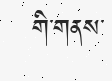གི་གནས་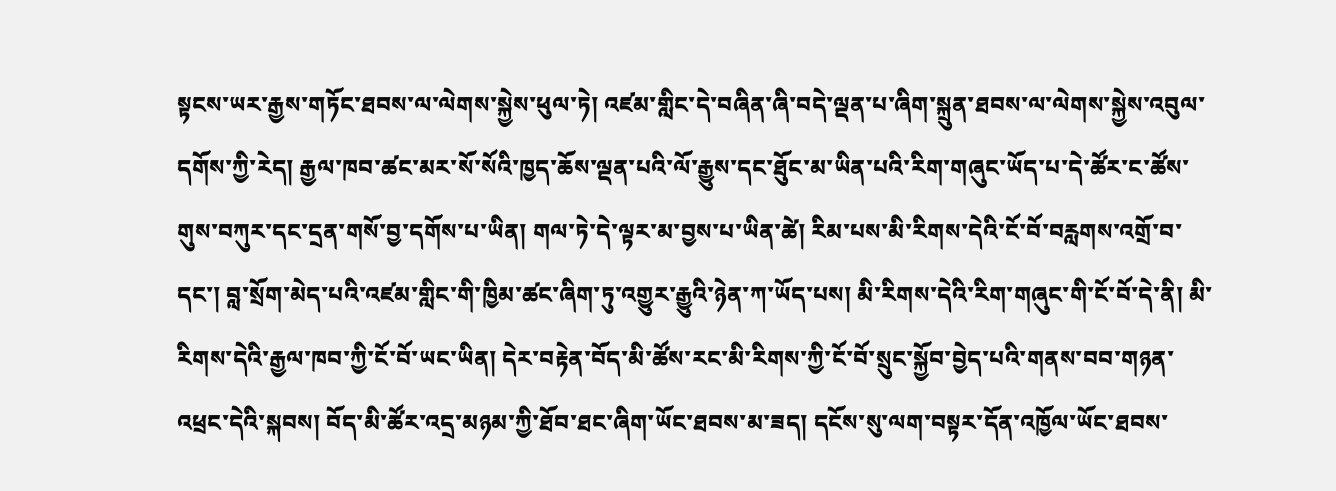སྟངས་ཡར་རྒྱས་གཏོང་ཐབས་ལ་ལེགས་སྐྱེས་ཕུལ་ཏེ། འཛམ་གླིང་དེ་བཞིན་ཞི་བདེ་ལྡན་པ་ཞིག་སྐྲུན་ཐབས་ལ་ལེགས་སྐྱེས་འབུལ་དགོས་ཀྱི་རེད། རྒྱལ་ཁབ་ཚང་མར་སོ་སོའི་ཁྱད་ཆོས་ལྡན་པའི་ལོ་རྒྱུས་དང་ཐོུང་མ་ཡིན་པའི་རིག་གཞུང་ཡོད་པ་དེ་ཚོར་ང་ཚོས་གུས་བཀུར་དང་དྲན་གསོ་བྱ་དགོས་པ་ཡིན། གལ་ཏེ་དེ་ལྟར་མ་བྱས་པ་ཡིན་ཚེ། རིམ་པས་མི་རིགས་དེའི་ངོ་བོ་བརླགས་འགྲོ་བ་དང་། བླ་སྲོག་མེད་པའི་འཛམ་གླིང་གི་ཁྱིམ་ཚང་ཞིག་ཏུ་འགྱུར་རྒྱུའི་ཉེན་ཀ་ཡོད་པས། མི་རིགས་དེའི་རིག་གཞུང་གི་ངོ་བོ་དེ་ནི། མི་རིགས་དེའི་རྒྱལ་ཁབ་ཀྱི་ངོ་བོ་ཡང་ཡིན། དེར་བརྟེན་བོད་མི་ཚོས་རང་མི་རིགས་ཀྱི་ངོ་བོ་སྲུང་སྐྱོབ་བྱེད་པའི་གནས་བབ་གཉན་འཕྲང་དེའི་སྐབས། བོད་མི་ཚོར་འདྲ་མཉམ་ཀྱི་ཐོབ་ཐང་ཞིག་ཡོང་ཐབས་མ་ཟད། དངོས་སུ་ལག་བསྟར་དོན་འཁྱོལ་ཡོང་ཐབས་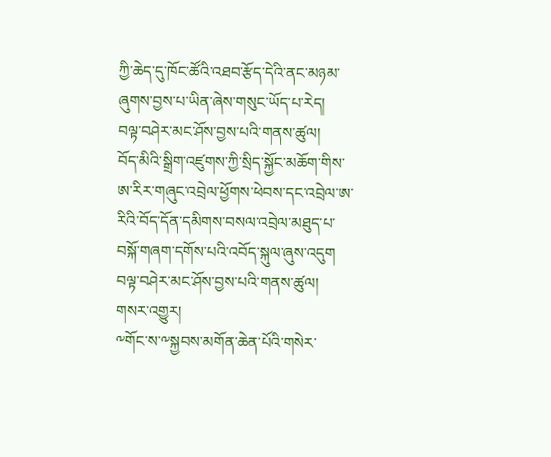ཀྱི་ཆེད་དུ་ཁོང་ཚོའི་འཐབ་རྩོད་དེའི་ནང་མཉམ་ཞུགས་བྱས་པ་ཡིན་ཞེས་གསུང་ཡོད་པ་རེད།
བལྟ་བཤེར་མང་ཤོས་བྱས་པའི་གནས་ཚུལ།
བོད་མིའི་སྒྲིག་འཛུགས་ཀྱི་སྲིད་སྐྱོང་མཆོག་གིས་ཨ་རིར་གཞུང་འབྲེལ་ཕྱོགས་ཕེབས་དང་འབྲེལ་ཨ་རིའི་བོད་དོན་དམིགས་བསལ་འབྲེལ་མཐུད་པ་བསྐོ་གཞག་དགོས་པའི་འབོད་སྐུལ་ཞུས་འདུག
བལྟ་བཤེར་མང་ཤོས་བྱས་པའི་གནས་ཚུལ།
གསར་འགྱུར།
༸གོང་ས་༸སྐྱབས་མགོན་ཆེན་པོའི་གསེར་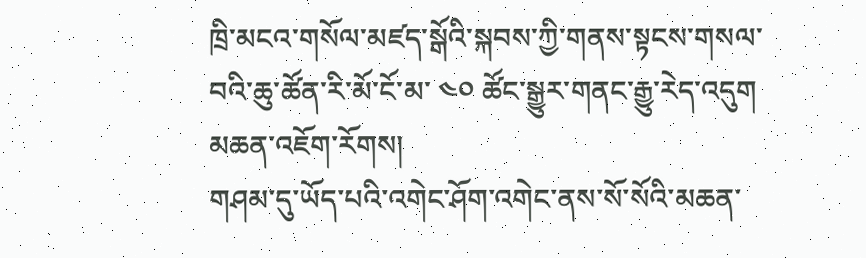ཁྲི་མངའ་གསོལ་མཛད་སྒོའི་སྐབས་ཀྱི་གནས་སྟངས་གསལ་བའི་ཆུ་ཚོན་རི་མོ་ངོ་མ་ ༤༠ ཚོང་སྒྱུར་གནང་རྒྱུ་རེད་འདུག
མཆན་འཇོག་རོགས།
གཤམ་དུ་ཡོད་པའི་འགེང་ཤོག་འགེང་ནས་སོ་སོའི་མཆན་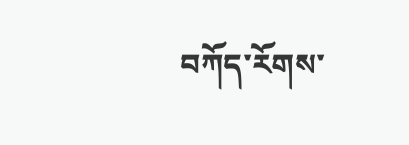བཀོད་རོགས་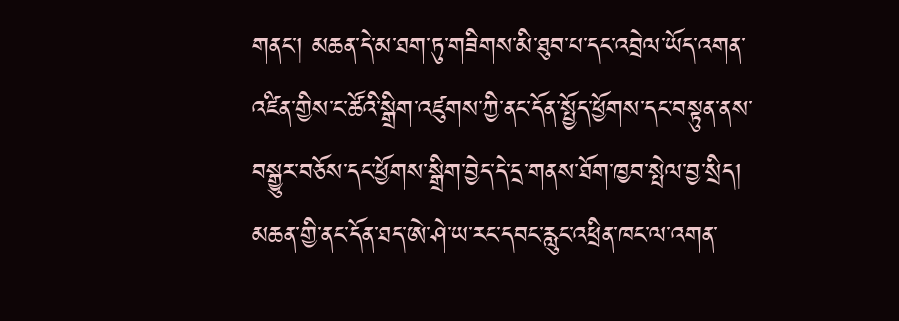གནང་། མཆན་དེ་མ་ཐག་ཏུ་གཟིགས་མི་ཐུབ་པ་དང་འབྲེལ་ཡོད་འགན་འཛིན་གྱིས་ང་ཚོའི་སྒྲིག་འཛུགས་ཀྱི་ནང་དོན་སྤྱོད་ཕྱོགས་དང་བསྟུན་ནས་བསྒྱུར་བཅོས་དང་ཕྱོགས་སྒྲིག་བྱེད་དེ་དྲ་གནས་ཐོག་ཁྱབ་སྤེལ་བྱ་སྲིད། མཆན་གྱི་ནང་དོན་ཐད་ཨེ་ཤེ་ཡ་རང་དབང་རླུང་འཕྲིན་ཁང་ལ་འགན་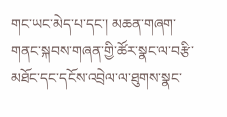གང་ཡང་མེད་པ་དང་། མཆན་གཞག་གནང་སྐབས་གཞན་གྱི་ཚོར་སྣང་ལ་བརྩི་མཐོང་དང་དངོས་འབྲེལ་ལ་ཐུགས་སྣང་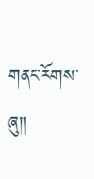གནང་རོགས་ཞུ༎